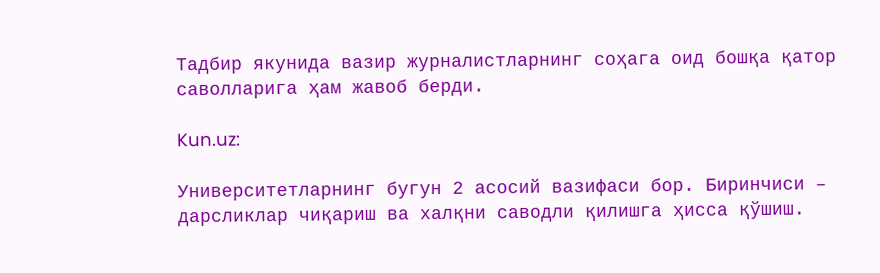Тадбир якунида вазир журналистларнинг соҳага оид бошқа қатор саволларига ҳам жавоб берди.

Kun.uz:

Университетларнинг бугун 2 асосий вазифаси бор. Биринчиси – дарсликлар чиқариш ва халқни саводли қилишга ҳисса қўшиш.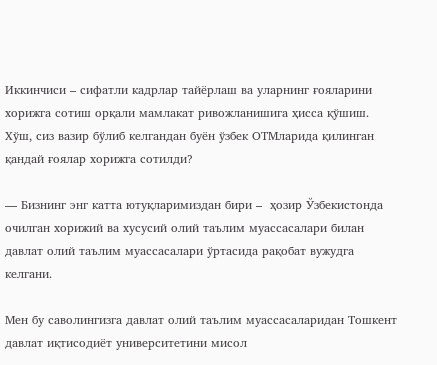Иккинчиси – сифатли кадрлар тайёрлаш ва уларнинг ғояларини хорижга сотиш орқали мамлакат ривожланишига ҳисса қўшиш. Хўш, сиз вазир бўлиб келгандан буён ўзбек ОТМларида қилинган қандай ғоялар хорижга сотилди?

— Бизнинг энг катта ютуқларимиздан бири –  ҳозир Ўзбекистонда очилган хорижий ва хусусий олий таълим муассасалари билан давлат олий таълим муассасалари ўртасида рақобат вужудга келгани.

Мен бу саволингизга давлат олий таълим муассасаларидан Тошкент давлат иқтисодиёт университетини мисол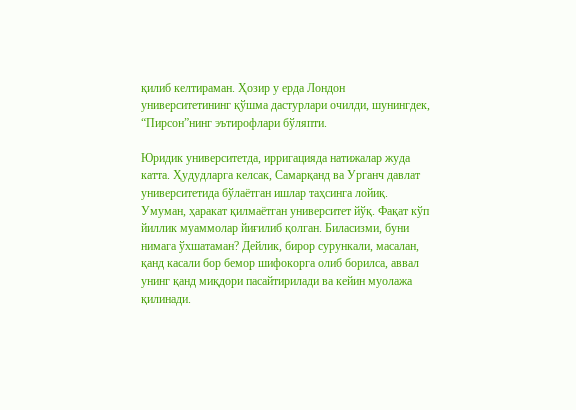қилиб келтираман. Ҳозир у ерда Лондон университетининг қўшма дастурлари очилди, шунингдек, “Пирсон”нинг эътирофлари бўляпти.

Юридик университетда, ирригацияда натижалар жуда катта. Ҳудудларга келсак, Самарқанд ва Урганч давлат университетида бўлаётган ишлар таҳсинга лойиқ. Умуман, ҳаракат қилмаётган университет йўқ. Фақат кўп йиллик муаммолар йиғилиб қолган. Биласизми, буни нимага ўхшатаман? Дейлик, бирор сурункали, масалан, қанд касали бор бемор шифокорга олиб борилса, аввал унинг қанд миқдори пасайтирилади ва кейин муолажа қилинади.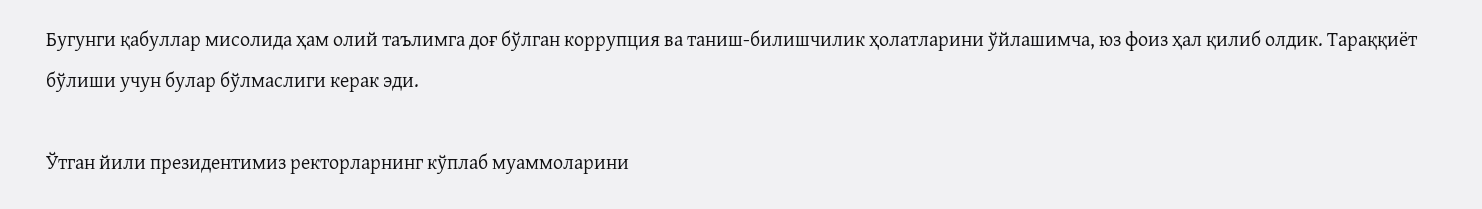Бугунги қабуллар мисолида ҳам олий таълимга доғ бўлган коррупция ва таниш-билишчилик ҳолатларини ўйлашимча, юз фоиз ҳал қилиб олдик. Тараққиёт бўлиши учун булар бўлмаслиги керак эди.

Ўтган йили президентимиз ректорларнинг кўплаб муаммоларини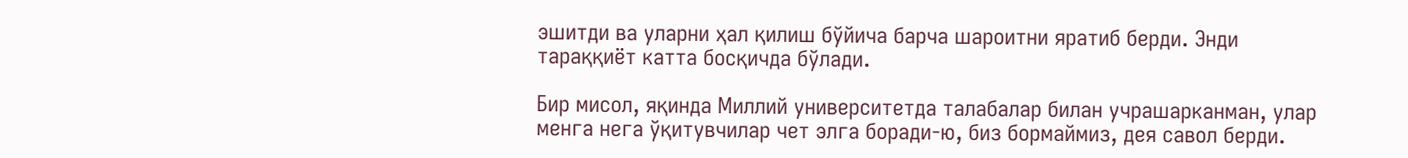эшитди ва уларни ҳал қилиш бўйича барча шароитни яратиб берди. Энди тараққиёт катта босқичда бўлади.

Бир мисол, яқинда Миллий университетда талабалар билан учрашарканман, улар менга нега ўқитувчилар чет элга боради-ю, биз бормаймиз, дея савол берди.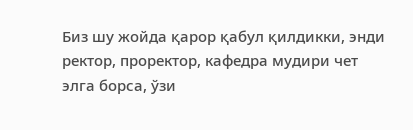Биз шу жойда қарор қабул қилдикки, энди ректор, проректор, кафедра мудири чет элга борса, ўзи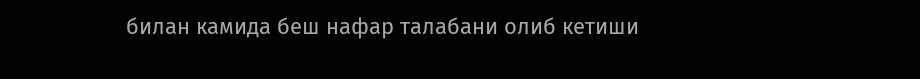билан камида беш нафар талабани олиб кетиши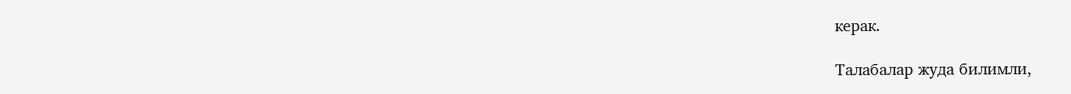керак.

Талабалар жуда билимли,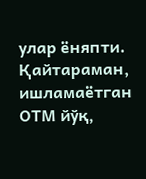улар ёняпти. Қайтараман, ишламаётган ОТМ йўқ,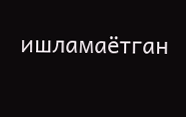ишламаётган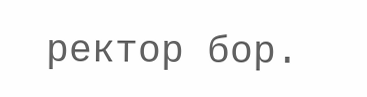ректор бор.